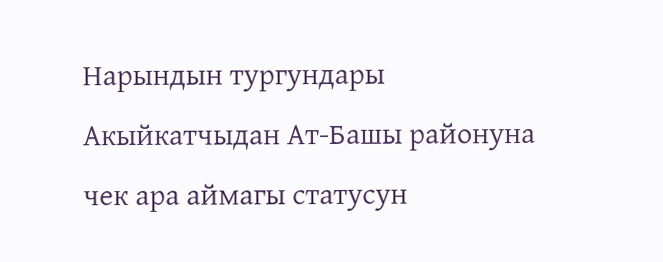Нарындын тургундары Акыйкатчыдан Ат-Башы районуна чек ара аймагы статусун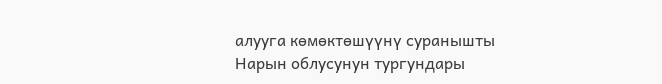алууга көмөктөшүүнү суранышты
Нарын облусунун тургундары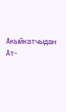Акыйкатчыдан Ат-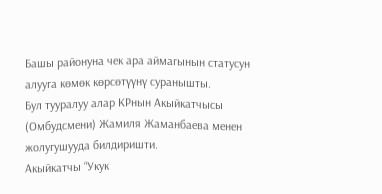Башы районуна чек ара аймагынын статусун алууга көмөк көрсөтүүнү суранышты.
Бул тууралуу алар КРнын Акыйкатчысы (Омбудсмени) Жамиля Жаманбаева менен жолугушууда билдиришти.
Акыйкатчы “Укук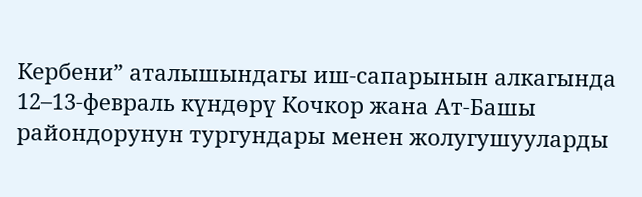Кербени” аталышындагы иш-сапарынын алкагында 12–13-февраль күндөрү Кочкор жана Ат-Башы райондорунун тургундары менен жолугушууларды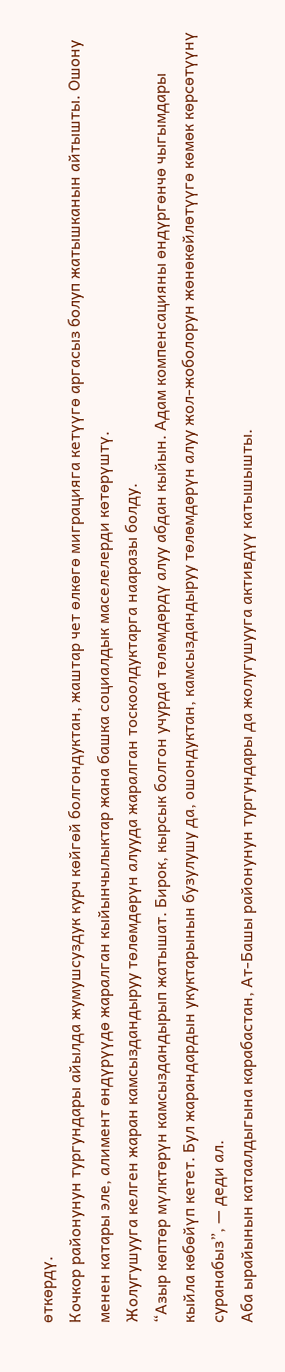өткөрдү.
Кочкор районунун тургундары айылда жумушсуздук курч көйгөй болгондуктан, жаштар чет өлкөгө миграцияга кетүүгө аргасыз болуп жатышканын айтышты. Ошону менен катары эле, алимент өндүрүүдө жаралган кыйынчылыктар жана башка социалдык маселелерди көтөрүштү.
Жолугушууга келген жаран камсыздандыруу төлөмдөрүн алууда жаралган тоскоолдуктарга нааразы болду.
“Азыр көптөр мүлктөрүн камсыздандырып жатышат. Бирок, кырсык болгон учурда төлөмдөрдү алуу абдан кыйын. Адам компенсацияны өндүргөнчө чыгымдары кыйла көбөйүп кетет. Бул жарандардын укуктарынын бузулушу да, ошондуктан, камсыздандыруу төлөмдөрүн алуу жол-жоболорун жөнөкөйлөтүүгө көмөк көрсөтүүнү суранабыз”, — деди ал.
Аба ырайынын катаалдыгына карабастан, Ат-Башы районунун тургундары да жолугушууга активдүү катышышты.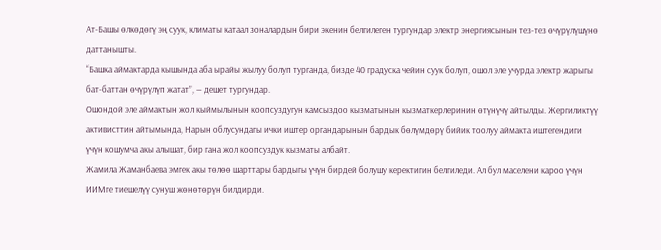Ат-Башы өлкөдөгү эң суук, климаты катаал зоналардын бири экенин белгилеген тургундар электр энергиясынын тез-тез өчүрүлүшүнө даттанышты.
“Башка аймактарда кышында аба ырайы жылуу болуп турганда, бизде 40 градуска чейин суук болуп, ошол эле учурда электр жарыгы бат-баттан өчүрүлүп жатат”, — дешет тургундар.
Ошондой эле аймактын жол кыймылынын коопсуздугун камсыздоо кызматынын кызматкерлеринин өтүнүчү айтылды. Жергиликтүү активисттин айтымында, Нарын облусундагы ички иштер органдарынын бардык бөлүмдөрү бийик тоолуу аймакта иштегендиги үчүн кошумча акы алышат, бир гана жол коопсуздук кызматы албайт.
Жамила Жаманбаева эмгек акы төлөө шарттары бардыгы үчүн бирдей болушу керектигин белгиледи. Ал бул маселени кароо үчүн ИИМге тиешелүү сунуш жөнөтөрүн билдирди.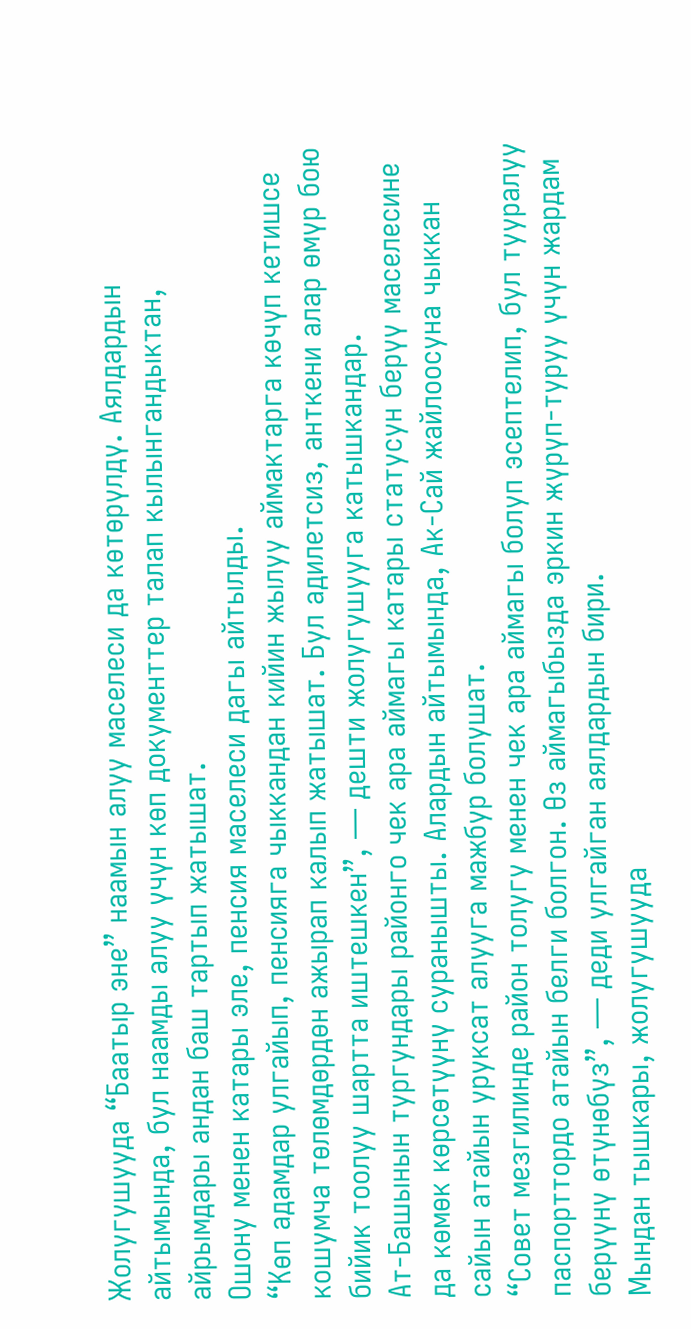Жолугушууда “Баатыр эне” наамын алуу маселеси да көтөрүлдү. Аялдардын айтымында, бул наамды алуу үчүн көп документтер талап кылынгандыктан, айрымдары андан баш тартып жатышат.
Ошону менен катары эле, пенсия маселеси дагы айтылды.
“Көп адамдар улгайып, пенсияга чыккандан кийин жылуу аймактарга көчүп кетишсе кошумча төлөмдөрдөн ажырап калып жатышат. Бул адилетсиз, анткени алар өмүр бою бийик тоолуу шартта иштешкен”, — дешти жолугушууга катышкандар.
Ат-Башынын тургундары районго чек ара аймагы катары статусун берүү маселесине да көмөк көрсөтүүнү суранышты. Алардын айтымында, Ак-Сай жайлоосуна чыккан сайын атайын уруксат алууга мажбур болушат.
“Совет мезгилинде район толугу менен чек ара аймагы болуп эсептелип, бул тууралуу паспорттордо атайын белги болгон. Өз аймагыбызда эркин жүрүп-туруу үчүн жардам берүүнү өтүнөбүз”, — деди улгайган аялдардын бири.
Мындан тышкары, жолугушууда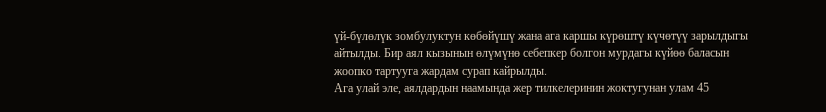үй-бүлөлүк зомбулуктун көбөйүшү жана ага каршы күрөштү күчөтүү зарылдыгы айтылды. Бир аял кызынын өлүмүнө себепкер болгон мурдагы күйөө баласын жоопко тартууга жардам сурап кайрылды.
Ага улай эле, аялдардын наамында жер тилкелеринин жоктугунан улам 45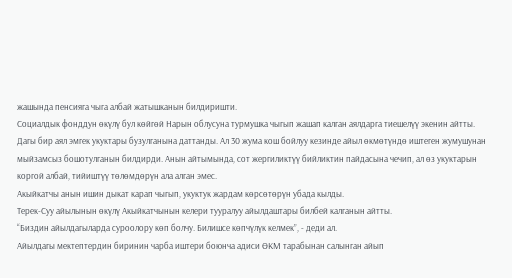жашында пенсияга чыга албай жатышканын билдиришти.
Социалдык фонддун өкүлү бул көйгөй Нарын облусуна турмушка чыгып жашап калган аялдарга тиешелүү экенин айтты.
Дагы бир аял эмгек укуктары бузулганына даттанды. Ал 30 жума кош бойлуу кезинде айыл өкмөтүндө иштеген жумушунан мыйзамсыз бошотулганын билдирди. Анын айтымында, сот жергиликтүү бийликтин пайдасына чечип, ал өз укуктарын коргой албай, тийиштүү төлөмдөрүн ала алган эмес.
Акыйкатчы анын ишин дыкат карап чыгып, укуктук жардам көрсөтөрүн убада кылды.
Терек-Суу айылынын өкүлү Акыйкатчынын келери тууралуу айылдаштары билбей калганын айтты.
“Биздин айылдагыларда суроолору көп болчу. Билишсе көпчүлүк келмек”, - деди ал.
Айылдагы мектептердин биринин чарба иштери боюнча адиси ӨКМ тарабынан салынган айып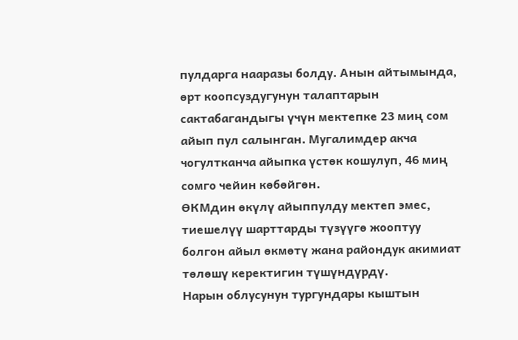пулдарга нааразы болду. Анын айтымында, өрт коопсуздугунун талаптарын сактабагандыгы үчүн мектепке 23 миң сом айып пул салынган. Мугалимдер акча чогултканча айыпка үстөк кошулуп, 46 миң сомго чейин көбөйгөн.
ӨКМдин өкүлү айыппулду мектеп эмес, тиешелүү шарттарды түзүүгө жооптуу болгон айыл өкмөтү жана райондук акимиат төлөшү керектигин түшүндүрдү.
Нарын облусунун тургундары кыштын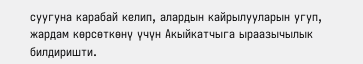суугуна карабай келип, алардын кайрылууларын угуп, жардам көрсөткөнү үчүн Акыйкатчыга ыраазычылык билдиришти.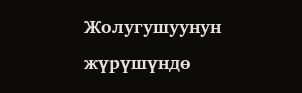Жолугушуунун жүрүшүндө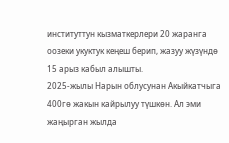институттун кызматкерлери 20 жаранга оозеки укуктук кеңеш берип, жазуу жүзүндө 15 арыз кабыл алышты.
2025-жылы Нарын облусунан Акыйкатчыга 400гө жакын кайрылуу түшкөн. Ал эми жаңырган жылда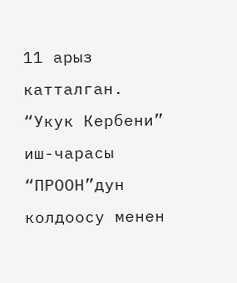11 арыз катталган.
“Укук Кербени” иш-чарасы “ПРООН”дун колдоосу менен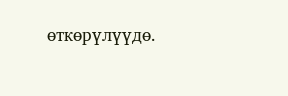өткөрүлүүдө.